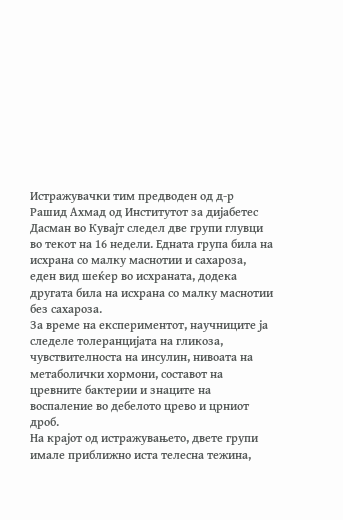Истражувачки тим предводен од д-р Рашид Ахмад од Институтот за дијабетес Дасман во Кувајт следел две групи глувци во текот на 16 недели. Едната група била на исхрана со малку маснотии и сахароза, еден вид шеќер во исхраната, додека другата била на исхрана со малку маснотии без сахароза.
За време на експериментот, научниците ја следеле толеранцијата на гликоза, чувствителноста на инсулин, нивоата на метаболички хормони, составот на цревните бактерии и знаците на воспаление во дебелото црево и црниот дроб.
На крајот од истражувањето, двете групи имале приближно иста телесна тежина,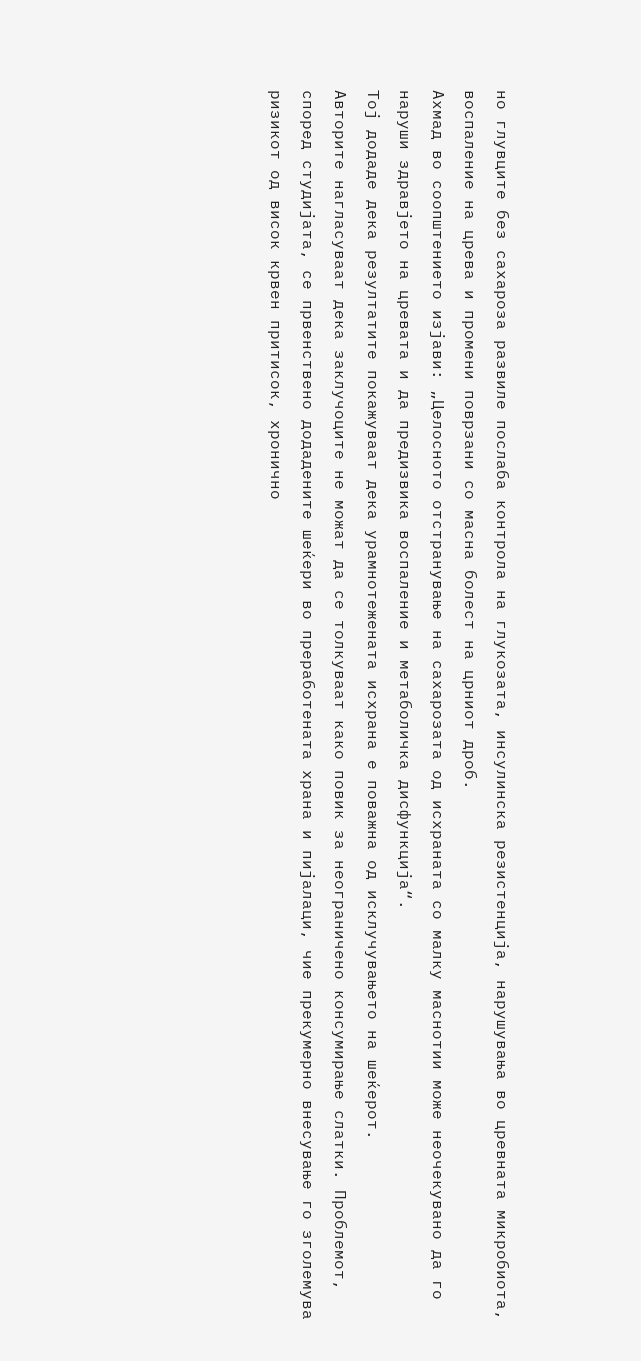но глувците без сахароза развиле послаба контрола на глукозата, инсулинска резистенција, нарушувања во цревната микробиота, воспаление на црева и промени поврзани со масна болест на црниот дроб.
Ахмад во соопштението изјави: „Целосното отстранување на сахарозата од исхраната со малку маснотии може неочекувано да го наруши здравјето на цревата и да предизвика воспаление и метаболичка дисфункција“.
Тој додаде дека резултатите покажуваат дека урамнотежената исхрана е поважна од исклучувањето на шеќерот.
Авторите нагласуваат дека заклучоците не можат да се толкуваат како повик за неограничено консумирање слатки. Проблемот, според студијата, се првенствено додадените шеќери во преработената храна и пијалаци, чие прекумерно внесување го зголемува ризикот од висок крвен притисок, хронично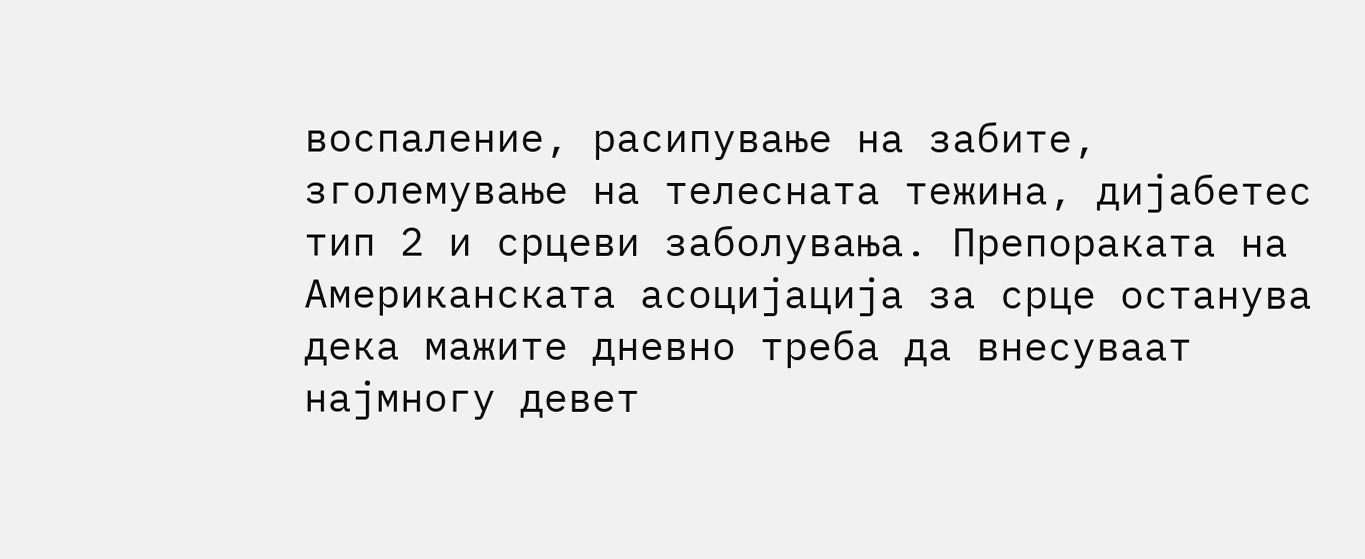воспаление, расипување на забите, зголемување на телесната тежина, дијабетес тип 2 и срцеви заболувања. Препораката на Американската асоцијација за срце останува дека мажите дневно треба да внесуваат најмногу девет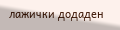лажички додаден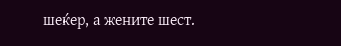шеќер, а жените шест.